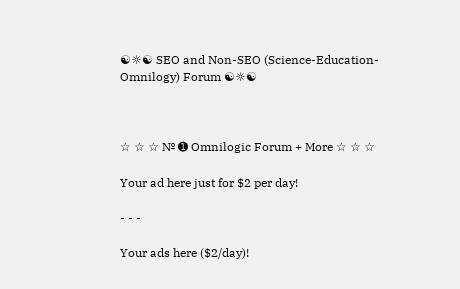☯☼☯ SEO and Non-SEO (Science-Education-Omnilogy) Forum ☯☼☯



☆ ☆ ☆ № ➊ Omnilogic Forum + More ☆ ☆ ☆

Your ad here just for $2 per day!

- - -

Your ads here ($2/day)!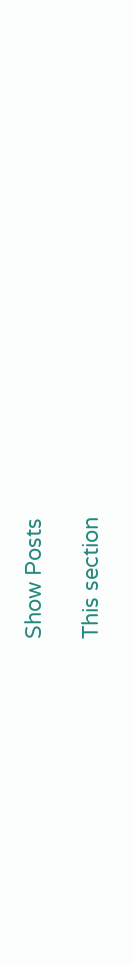Show Posts

This section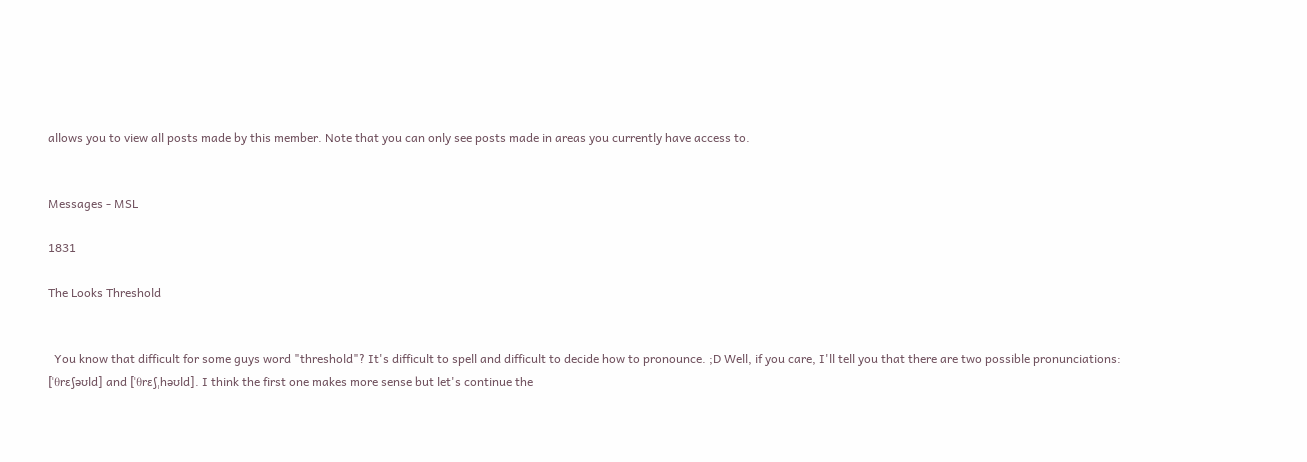allows you to view all posts made by this member. Note that you can only see posts made in areas you currently have access to.


Messages - MSL

1831

The Looks Threshold


  You know that difficult for some guys word "threshold"? It's difficult to spell and difficult to decide how to pronounce. ;D Well, if you care, I'll tell you that there are two possible pronunciations: [ˈθrɛʃəʊld] and [ˈθrɛʃˌhəʊld]. I think the first one makes more sense but let's continue the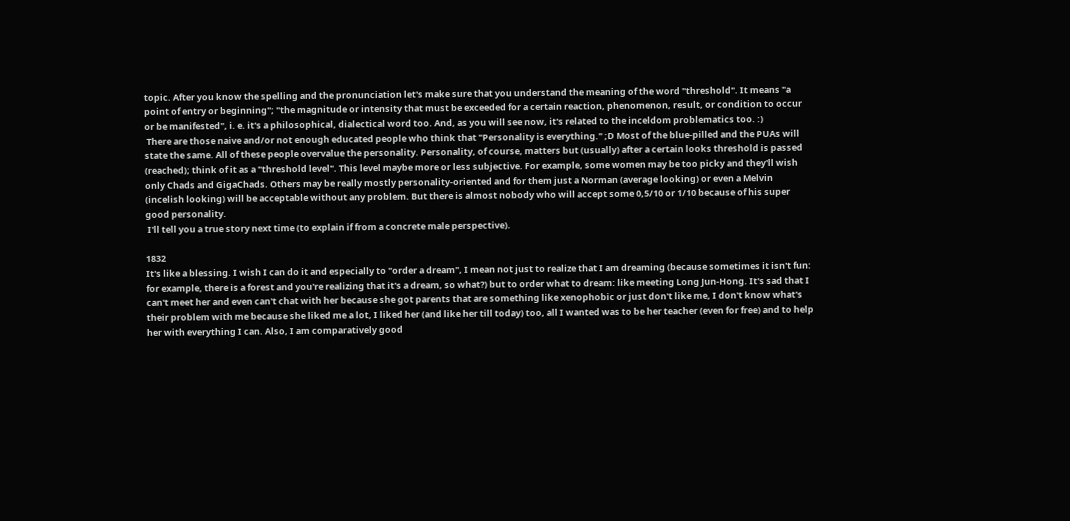topic. After you know the spelling and the pronunciation let's make sure that you understand the meaning of the word "threshold". It means "a point of entry or beginning"; "the magnitude or intensity that must be exceeded for a certain reaction, phenomenon, result, or condition to occur or be manifested", i. e. it's a philosophical, dialectical word too. And, as you will see now, it's related to the inceldom problematics too. :)
 There are those naive and/or not enough educated people who think that "Personality is everything." ;D Most of the blue-pilled and the PUAs will state the same. All of these people overvalue the personality. Personality, of course, matters but (usually) after a certain looks threshold is passed (reached); think of it as a "threshold level". This level maybe more or less subjective. For example, some women may be too picky and they'll wish only Chads and GigaChads. Others may be really mostly personality-oriented and for them just a Norman (average looking) or even a Melvin (incelish looking) will be acceptable without any problem. But there is almost nobody who will accept some 0,5/10 or 1/10 because of his super good personality.
 I'll tell you a true story next time (to explain if from a concrete male perspective).

1832
It's like a blessing. I wish I can do it and especially to "order a dream", I mean not just to realize that I am dreaming (because sometimes it isn't fun: for example, there is a forest and you're realizing that it's a dream, so what?) but to order what to dream: like meeting Long Jun-Hong. It's sad that I can't meet her and even can't chat with her because she got parents that are something like xenophobic or just don't like me, I don't know what's their problem with me because she liked me a lot, I liked her (and like her till today) too, all I wanted was to be her teacher (even for free) and to help her with everything I can. Also, I am comparatively good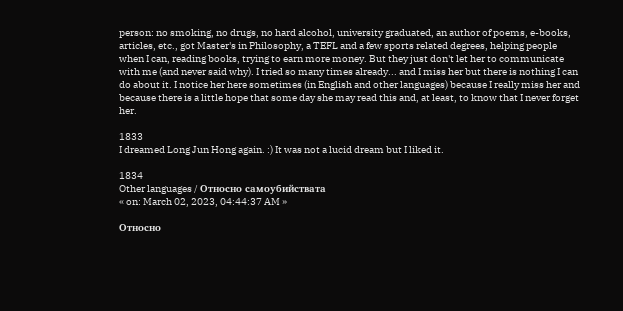person: no smoking, no drugs, no hard alcohol, university graduated, an author of poems, e-books, articles, etc., got Master's in Philosophy, a TEFL and a few sports related degrees, helping people when I can, reading books, trying to earn more money. But they just don't let her to communicate with me (and never said why). I tried so many times already... and I miss her but there is nothing I can do about it. I notice her here sometimes (in English and other languages) because I really miss her and because there is a little hope that some day she may read this and, at least, to know that I never forget her.

1833
I dreamed Long Jun Hong again. :) It was not a lucid dream but I liked it.

1834
Other languages / Относно самоубийствата
« on: March 02, 2023, 04:44:37 AM »

Относно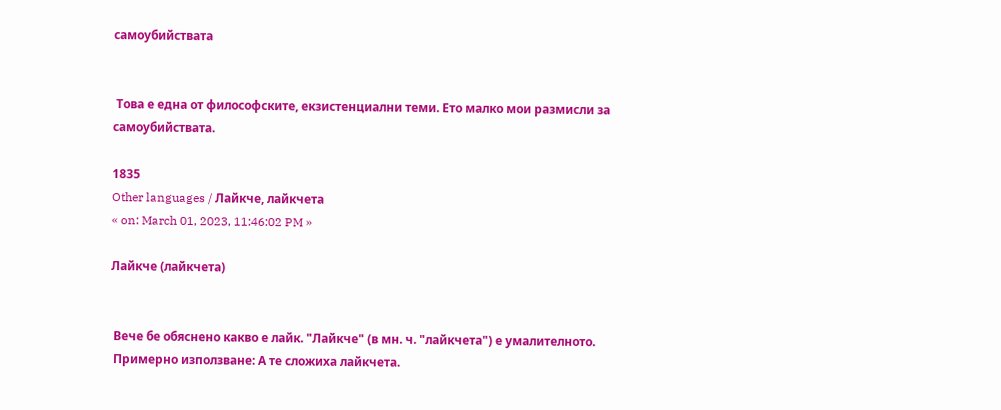самоубийствата


 Това е една от философските, екзистенциални теми. Ето малко мои размисли за самоубийствата.

1835
Other languages / Лайкче, лайкчета
« on: March 01, 2023, 11:46:02 PM »

Лайкче (лайкчета)


 Вече бе обяснено какво е лайк. "Лайкче" (в мн. ч. "лайкчета") е умалителното.
 Примерно използване: А те сложиха лайкчета.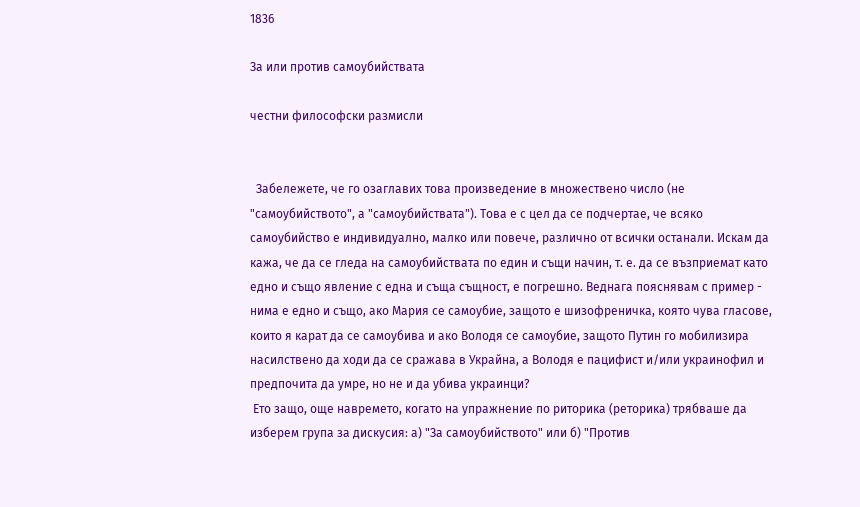1836

За или против самоубийствата

честни философски размисли


  Забележете, че го озаглавих това произведение в множествено число (не "самоубийството", а "самоубийствата"). Това е с цел да се подчертае, че всяко самоубийство е индивидуално, малко или повече, различно от всички останали. Искам да кажа, че да се гледа на самоубийствата по един и същи начин, т. е. да се възприемат като едно и също явление с една и съща същност, е погрешно. Веднага пояснявам с пример - нима е едно и също, ако Мария се самоубие, защото е шизофреничка, която чува гласове, които я карат да се самоубива и ако Володя се самоубие, защото Путин го мобилизира насилствено да ходи да се сражава в Украйна, а Володя е пацифист и/или украинофил и предпочита да умре, но не и да убива украинци?
 Ето защо, още навремето, когато на упражнение по риторика (реторика) трябваше да изберем група за дискусия: а) "За самоубийството" или б) "Против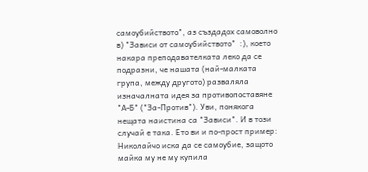самоубийството", аз създадох самоволно в) "Зависи от самоубийството"  :), което накара преподавателката леко да се подразни, че нашата (най-малката група, между другото) разваляла изначалната идея за противопоставяне "А-Б" ("За-Против"). Уви, понякога нещата наистина са "Зависи". И в този случай е така. Ето ви и по-прост пример: Николайчо иска да се самоубие, защото майка му не му купила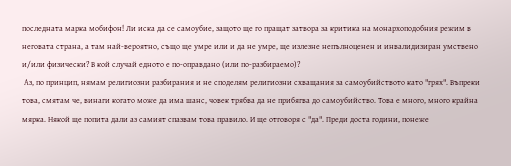последната марка мобифон! Ли иска да се самоубие, защото ще го пращат затвора за критика на монархоподобния режим в неговата страна, а там най-вероятно, също ще умре или и да не умре, ще излезне непълноценен и инвалидизиран умствено и/или физически? В кой случай едното е по-оправдано (или по-разбираемо)?
 Аз, по принцип, нямам религиозни разбирания и не споделям религиозни схващания за самоубийството като "грях". Въпреки това, смятам че, винаги когато може да има шанс, човек трябва да не прибягва до самоубийство. Това е много, много крайна мярка. Някой ще попита дали аз самият спазвам това правило. И ще отговоря с "да". Преди доста години, понеже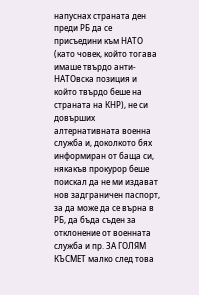напуснах страната ден преди РБ да се присъедини към НАТО (като човек, който тогава имаше твърдо анти-НАТОвска позиция и който твърдо беше на страната на КНР), не си довърших алтернативната военна служба и, доколкото бях информиран от баща си, някакъв прокурор беше поискал да не ми издават нов задграничен паспорт, за да може да се върна в РБ, да бъда съден за отклонение от военната служба и пр. ЗА ГОЛЯМ КЪСМЕТ малко след това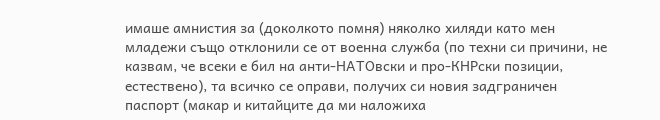имаше амнистия за (доколкото помня) няколко хиляди като мен младежи също отклонили се от военна служба (по техни си причини, не казвам, че всеки е бил на анти-НАТОвски и про-КНРски позиции, естествено), та всичко се оправи, получих си новия задграничен паспорт (макар и китайците да ми наложиха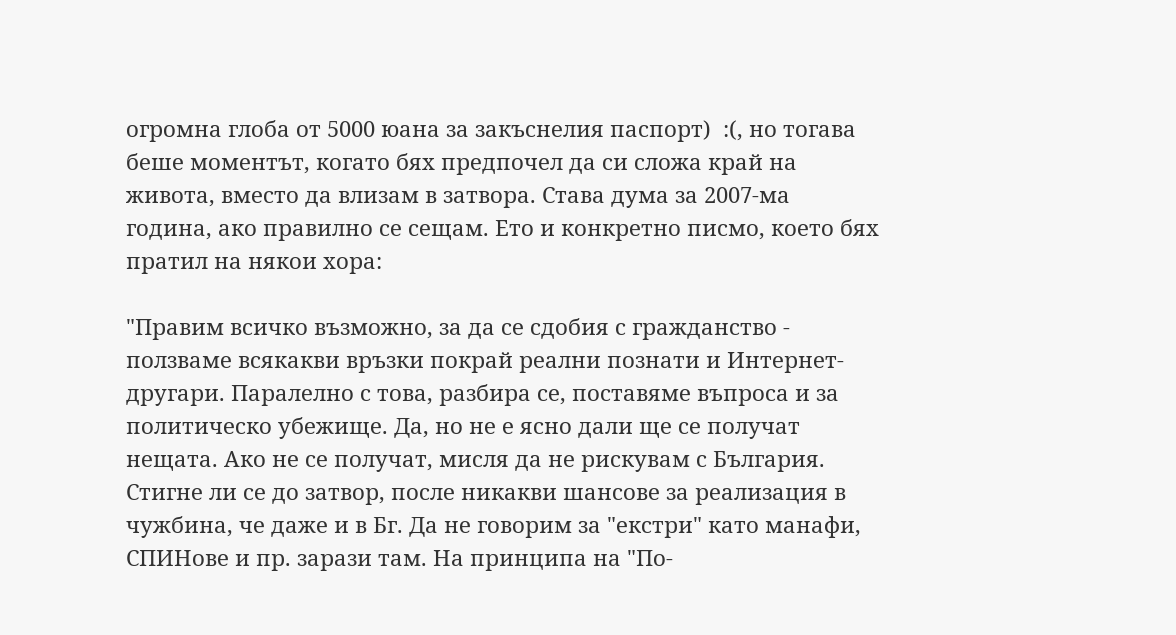огромна глоба от 5000 юана за закъснелия паспорт)  :(, но тогава беше моментът, когато бях предпочел да си сложа край на живота, вместо да влизам в затвора. Става дума за 2007-ма година, ако правилно се сещам. Ето и конкретно писмо, което бях пратил на някои хора:

"Правим всичко възможно, за да се сдобия с гражданство - ползваме всякакви връзки покрай реални познати и Интернет-другари. Паралелно с това, разбира се, поставяме въпроса и за политическо убежище. Да, но не е ясно дали ще се получат нещата. Ако не се получат, мисля да не рискувам с България. Стигне ли се до затвор, после никакви шансове за реализация в чужбина, че даже и в Бг. Да не говорим за "екстри" като манафи, СПИНове и пр. зарази там. На принципа на "По-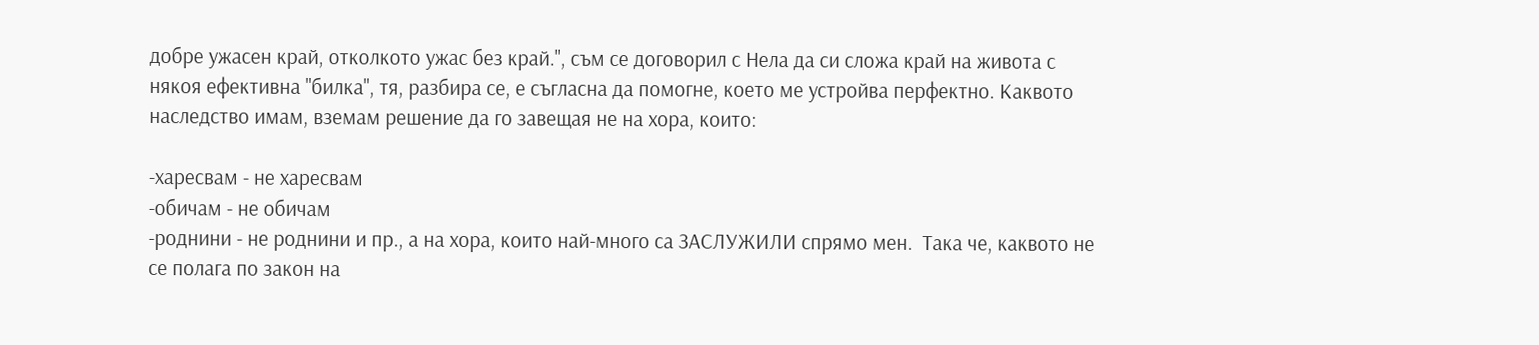добре ужасен край, отколкото ужас без край.", съм се договорил с Нела да си сложа край на живота с някоя ефективна "билка", тя, разбира се, е съгласна да помогне, което ме устройва перфектно. Каквото наследство имам, вземам решение да го завещая не на хора, които:

-харесвам - не харесвам
-обичам - не обичам
-роднини - не роднини и пр., а на хора, които най-много са ЗАСЛУЖИЛИ спрямо мен.  Така че, каквото не се полага по закон на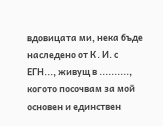вдовицата ми, нека бъде наследено от К. И. с ЕГН..., живущ в .........., когото посочвам за мой основен и единствен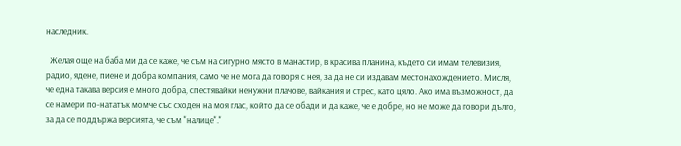наследник.

  Желая още на баба ми да се каже, че съм на сигурно място в манастир, в красива планина, където си имам телевизия, радио, ядене, пиене и добра компания, само че не мога да говоря с нея, за да не си издавам местонахождението. Мисля, че една такава версия е много добра, спестявайки ненужни плачове, вайкания и стрес, като цяло. Ако има възможност, да се намери по-нататък момче със сходен на моя глас, който да се обади и да каже, че е добре, но не може да говори дълго, за да се поддържа версията, че съм "налице"."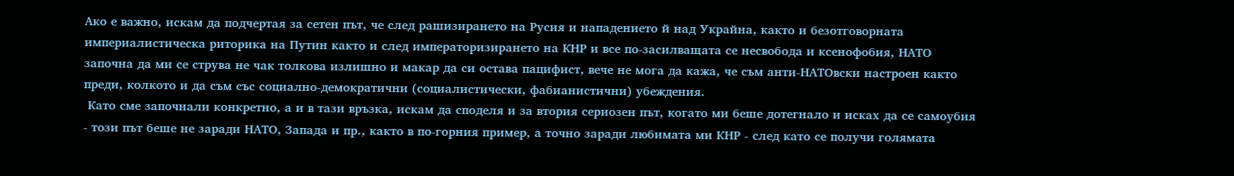Ако е важно, искам да подчертая за сетен път, че след рашизирането на Русия и нападението й над Украйна, както и безотговорната империалистическа риторика на Путин както и след императоризирането на КНР и все по-засилващата се несвобода и ксенофобия, НАТО започна да ми се струва не чак толкова излишно и макар да си остава пацифист, вече не мога да кажа, че съм анти-НАТОвски настроен както преди, колкото и да съм със социално-демократични (социалистически, фабианистични) убеждения.
 Като сме започнали конкретно, а и в тази връзка, искам да споделя и за втория сериозен път, когато ми беше дотегнало и исках да се самоубия - този път беше не заради НАТО, Запада и пр., както в по-горния пример, а точно заради любимата ми КНР - след като се получи голямата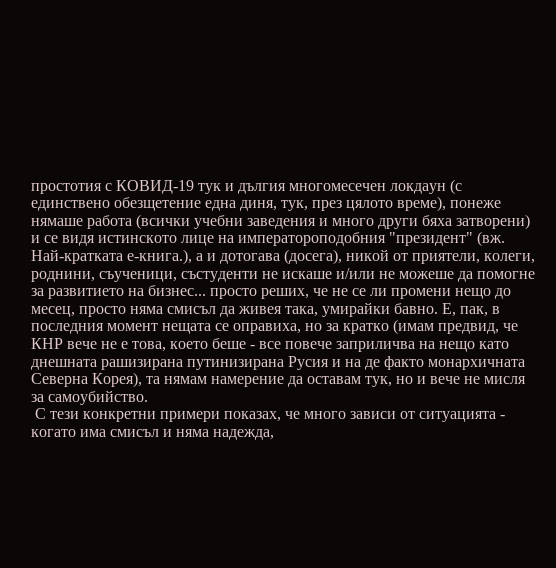простотия с КОВИД-19 тук и дългия многомесечен локдаун (с единствено обезщетение една диня, тук, през цялото време), понеже нямаше работа (всички учебни заведения и много други бяха затворени) и се видя истинското лице на императороподобния "президент" (вж. Най-кратката е-книга.), а и дотогава (досега), никой от приятели, колеги, роднини, съученици, състуденти не искаше и/или не можеше да помогне за развитието на бизнес... просто реших, че не се ли промени нещо до месец, просто няма смисъл да живея така, умирайки бавно. Е, пак, в последния момент нещата се оправиха, но за кратко (имам предвид, че КНР вече не е това, което беше - все повече заприличва на нещо като днешната рашизирана путинизирана Русия и на де факто монархичната Северна Корея), та нямам намерение да оставам тук, но и вече не мисля за самоубийство.
 С тези конкретни примери показах, че много зависи от ситуацията - когато има смисъл и няма надежда,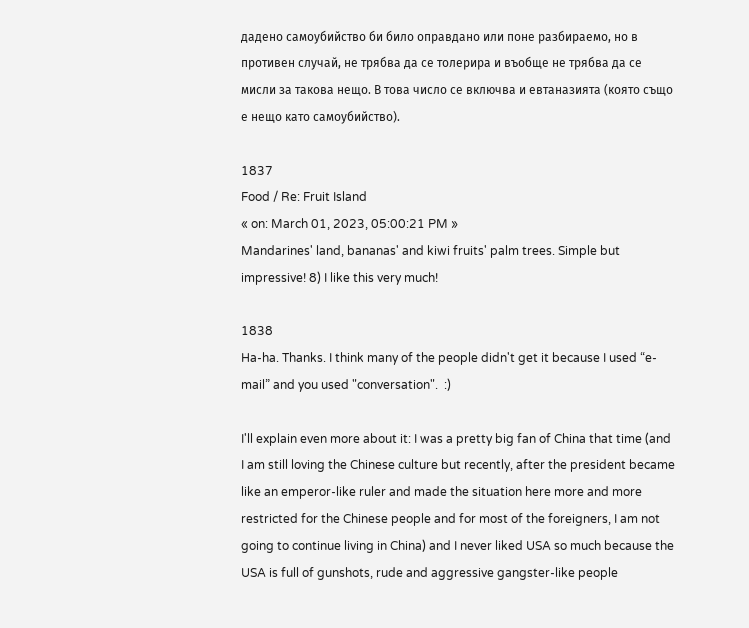дадено самоубийство би било оправдано или поне разбираемо, но в противен случай, не трябва да се толерира и въобще не трябва да се мисли за такова нещо. В това число се включва и евтаназията (която също е нещо като самоубийство).

1837
Food / Re: Fruit Island
« on: March 01, 2023, 05:00:21 PM »
Mandarines' land, bananas' and kiwi fruits' palm trees. Simple but impressive! 8) I like this very much!

1838
Ha-ha. Thanks. I think many of the people didn't get it because I used “e-mail” and you used "conversation".  :)

I'll explain even more about it: I was a pretty big fan of China that time (and I am still loving the Chinese culture but recently, after the president became like an emperor-like ruler and made the situation here more and more restricted for the Chinese people and for most of the foreigners, I am not going to continue living in China) and I never liked USA so much because the USA is full of gunshots, rude and aggressive gangster-like people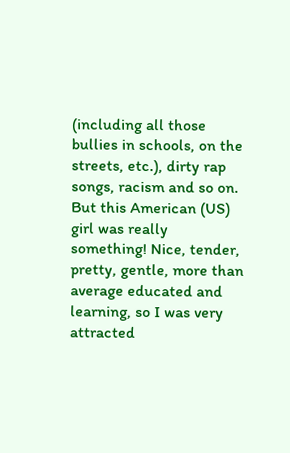(including all those bullies in schools, on the streets, etc.), dirty rap songs, racism and so on. But this American (US) girl was really something! Nice, tender, pretty, gentle, more than average educated and learning, so I was very attracted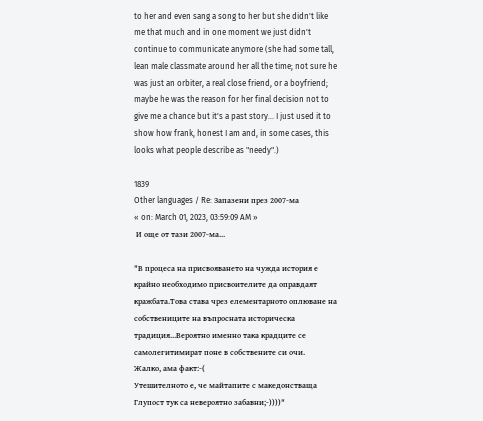to her and even sang a song to her but she didn't like me that much and in one moment we just didn't continue to communicate anymore (she had some tall, lean male classmate around her all the time; not sure he was just an orbiter, a real close friend, or a boyfriend; maybe he was the reason for her final decision not to give me a chance but it's a past story... I just used it to show how frank, honest I am and, in some cases, this looks what people describe as "needy".)

1839
Other languages / Re: Запазени през 2007-ма
« on: March 01, 2023, 03:59:09 AM »
 И още от тази 2007-ма...

"В процеса на присвояването на чужда история е крайно необходимо присвоителите да оправдаят кражбата.Това става чрез елементарното оплюване на собствениците на въпросната историческа традиция...Вероятно именно така крадците се самолегитимират поне в собствените си очи.
Жалко, ама факт:-(
Утешителното е, че майтапите с македонстваща Глупост тук са невероятно забавни;-))))"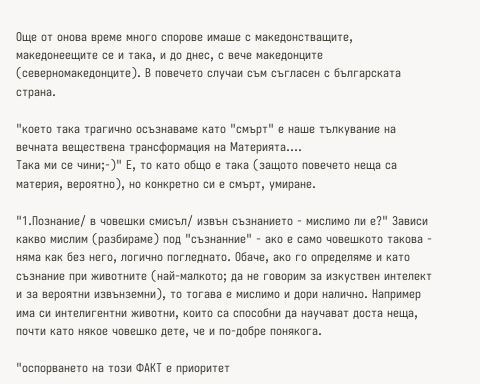Още от онова време много спорове имаше с македонстващите, македонеещите се и така, и до днес, с вече македонците (северномакедонците). В повечето случаи съм съгласен с българската страна.

"което така трагично осъзнаваме като "смърт" е наше тълкувание на вечната веществена трансформация на Материята....
Така ми се чини;-)" Е, то като общо е така (защото повечето неща са материя, вероятно), но конкретно си е смърт, умиране.

"1.Познание/ в човешки смисъл/ извън съзнанието - мислимо ли е?" Зависи какво мислим (разбираме) под "съзнанние" - ако е само човешкото такова - няма как без него, логично погледнато. Обаче, ако го определяме и като съзнание при животните (най-малкото; да не говорим за изкуствен интелект и за вероятни извънземни), то тогава е мислимо и дори налично. Например има си интелигентни животни, които са способни да научават доста неща, почти като някое човешко дете, че и по-добре понякога.

"оспорването на този ФАКТ е приоритет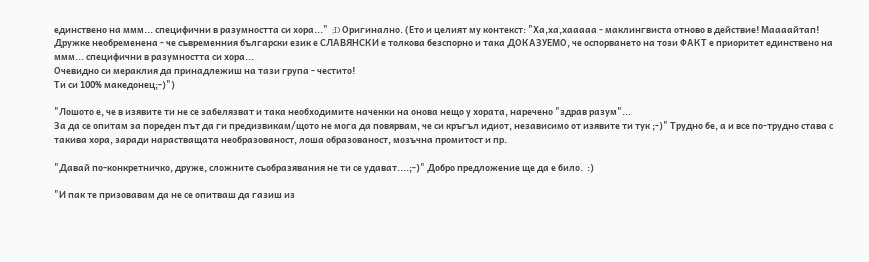единствено на ммм... специфични в разумността си хора..."  ;D Оригинално. (Ето и целият му контекст: "Ха,ха,хааааа - маклингвиста отново в действие! Маааайтап!
Дружке необременена - че съвременния български език е СЛАВЯНСКИ е толкова безспорно и така ДОКАЗУЕМО, че оспорването на този ФАКТ е приоритет единствено на ммм... специфични в разумността си хора...
Очевидно си мераклия да принадлежиш на тази група - честито!
Ти си 100% македонец;-)")

"Лошото е, че в изявите ти не се забелязват и така необходимите наченки на онова нещо у хората, наречено "здрав разум"...
За да се опитам за пореден път да ги предизвикам/щото не мога да повярвам, че си кръгъл идиот, независимо от изявите ти тук ;-)" Трудно бе, а и все по-трудно става с такива хора, заради нарастващата необразованост, лоша образованост, мозъчна промитост и пр.

"Давай по-конкретничко, друже, сложните съобразявания не ти се удават....;-)" Добро предложение ще да е било.  :)

"И пак те призовавам да не се опитваш да газиш из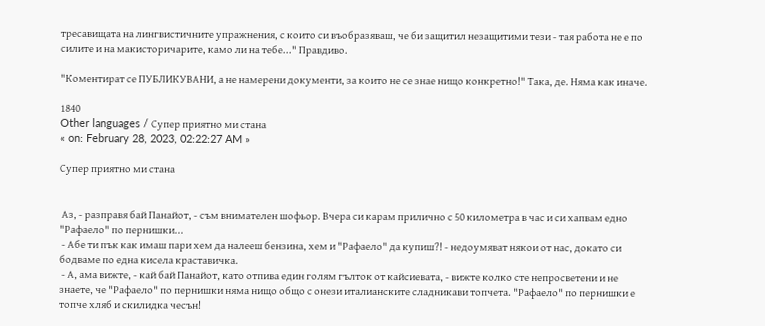тресавищата на лингвистичните упражнения, с които си въобразяваш, че би защитил незащитими тези - тая работа не е по силите и на макисторичарите, камо ли на тебе..." Правдиво.

"Коментират се ПУБЛИКУВАНИ, а не намерени документи, за които не се знае нищо конкретно!" Така, де. Няма как иначе.

1840
Other languages / Супер приятно ми стана
« on: February 28, 2023, 02:22:27 AM »

Супер приятно ми стана


 Аз, - разправя бай Панайот, - съм внимателен шофьор. Вчера си карам прилично с 50 километра в час и си хапвам едно "Рафаело" по пернишки...
 - Абе ти пък как имаш пари хем да налееш бензина, хем и "Рафаело" да купиш?! - недоумяват някои от нас, докато си бодваме по една кисела краставичка.
 - А, ама вижте, - кай бай Панайот, като отпива един голям гълток от кайсиевата, - вижте колко сте непросветени и не знаете, че "Рафаело" по пернишки няма нищо общо с онези италианските сладникави топчета. "Рафаело" по пернишки е топче хляб и скилидка чесън!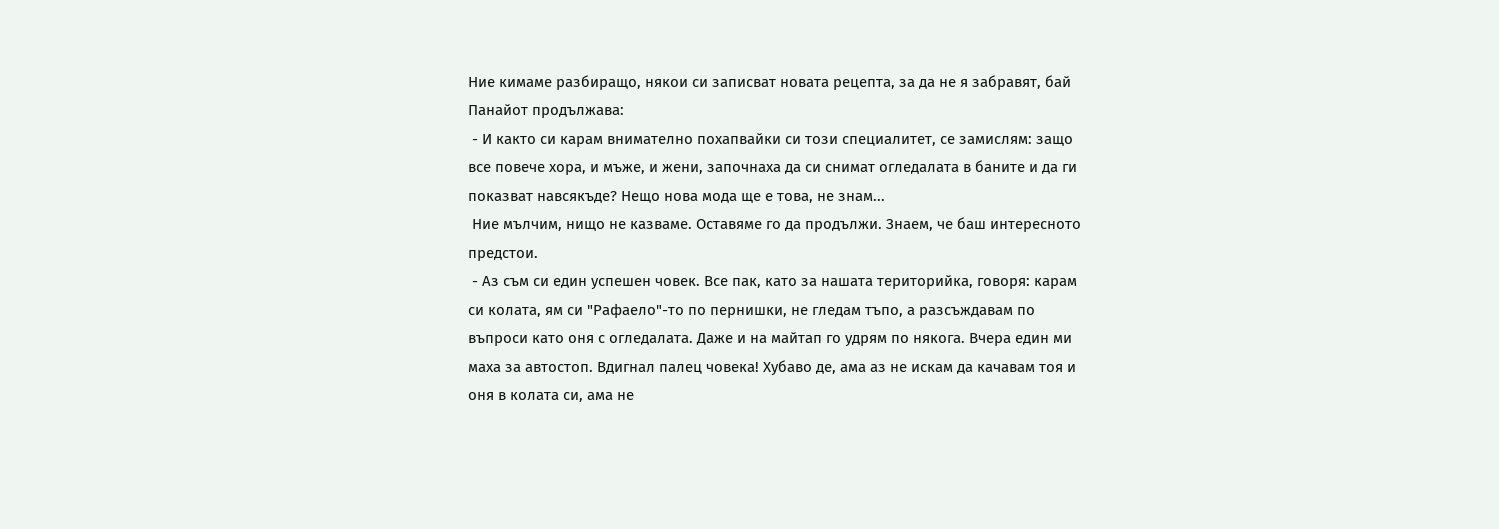Ние кимаме разбиращо, някои си записват новата рецепта, за да не я забравят, бай Панайот продължава:
 - И както си карам внимателно похапвайки си този специалитет, се замислям: защо все повече хора, и мъже, и жени, започнаха да си снимат огледалата в баните и да ги показват навсякъде? Нещо нова мода ще е това, не знам...
 Ние мълчим, нищо не казваме. Оставяме го да продължи. Знаем, че баш интересното предстои.
 - Аз съм си един успешен човек. Все пак, като за нашата територийка, говоря: карам си колата, ям си "Рафаело"-то по пернишки, не гледам тъпо, а разсъждавам по въпроси като оня с огледалата. Даже и на майтап го удрям по някога. Вчера един ми маха за автостоп. Вдигнал палец човека! Хубаво де, ама аз не искам да качавам тоя и оня в колата си, ама не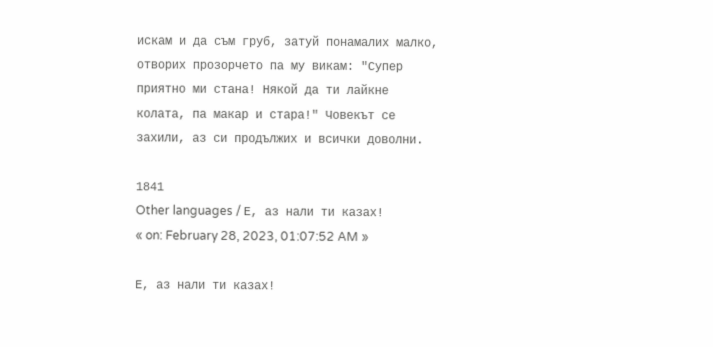искам и да съм груб, затуй понамалих малко, отворих прозорчето па му викам: "Супер приятно ми стана! Някой да ти лайкне колата, па макар и стара!" Човекът се захили, аз си продължих и всички доволни.

1841
Other languages / Е, аз нали ти казах!
« on: February 28, 2023, 01:07:52 AM »

Е, аз нали ти казах!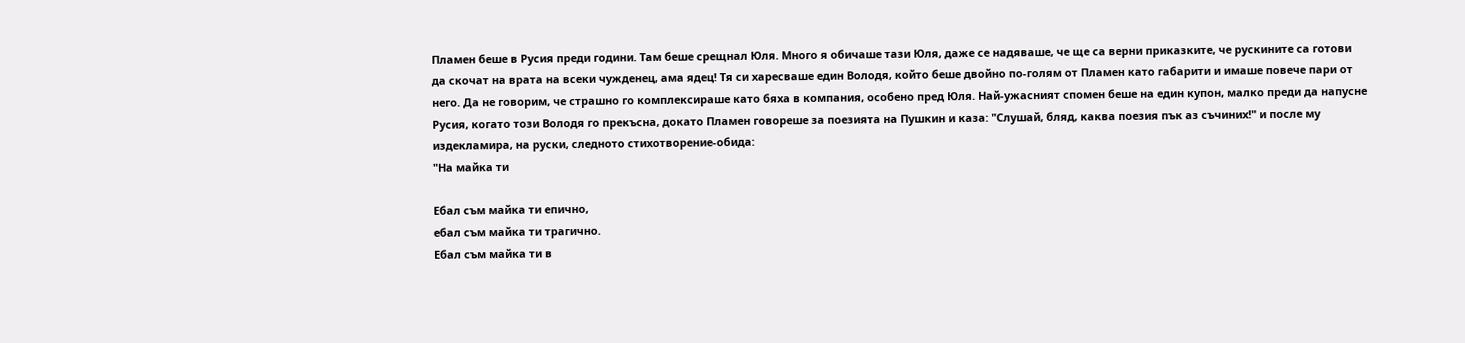Пламен беше в Русия преди години. Там беше срещнал Юля. Много я обичаше тази Юля, даже се надяваше, че ще са верни приказките, че рускините са готови да скочат на врата на всеки чужденец, ама ядец! Тя си харесваше един Володя, който беше двойно по-голям от Пламен като габарити и имаше повече пари от него. Да не говорим, че страшно го комплексираше като бяха в компания, особено пред Юля. Най-ужасният спомен беше на един купон, малко преди да напусне Русия, когато този Володя го прекъсна, докато Пламен говореше за поезията на Пушкин и каза: "Слушай, бляд, каква поезия пък аз съчиних!" и после му издекламира, на руски, следното стихотворение-обида:
"На майка ти

Ебал съм майка ти епично,
ебал съм майка ти трагично.
Ебал съм майка ти в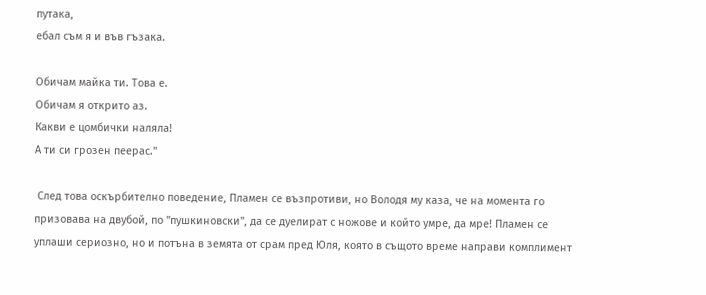путака,
ебал съм я и във гъзака.

Обичам майка ти. Това е.
Обичам я открито аз.
Какви е цомбички наляла!
А ти си грозен пеерас."

 След това оскърбително поведение, Пламен се възпротиви, но Володя му каза, че на момента го призовава на двубой, по "пушкиновски", да се дуелират с ножове и който умре, да мре! Пламен се уплаши сериозно, но и потъна в земята от срам пред Юля, която в същото време направи комплимент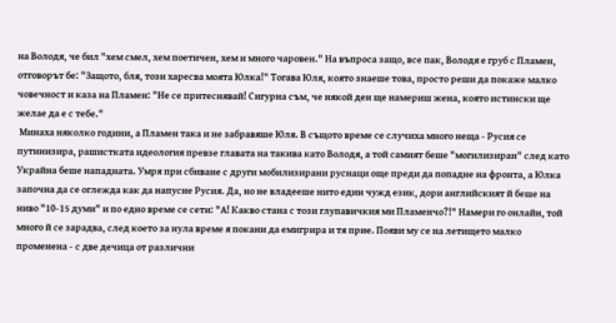на Володя, че бил "хем смел, хем поетичен, хем и много чаровен." На въпроса защо, все пак, Володя е груб с Пламен, отговорът бе: "Защото, бля, този харесва моята Юлка!" Тогава Юля, която знаеше това, просто реши да покаже малко човечност и каза на Пламен: "Не се притеснявай! Сигурна съм, че някой ден ще намериш жена, която истински ще желае да е с тебе."
 Минаха няколко години, а Пламен така и не забравяше Юля. В същото време се случиха много неща - Русия се путинизира, рашистката идеология превзе главата на такива като Володя, а той самият беше "могилизиран" след като Украйна беше нападната. Умря при сбиване с други мобилизирани руснаци още преди да попадне на фронта, а Юлка започна да се оглежда как да напусне Русия. Да, но не владееше нито един чужд език, дори английският й беше на ниво "10-15 думи" и по едно време се сети: "А! Какво стана с този глупавичкия ми Пламенчо?!" Намери го онлайн, той много й се зарадва, след което за нула време я покани да емигрира и тя прие. Появи му се на летището малко променена - с две дечица от различни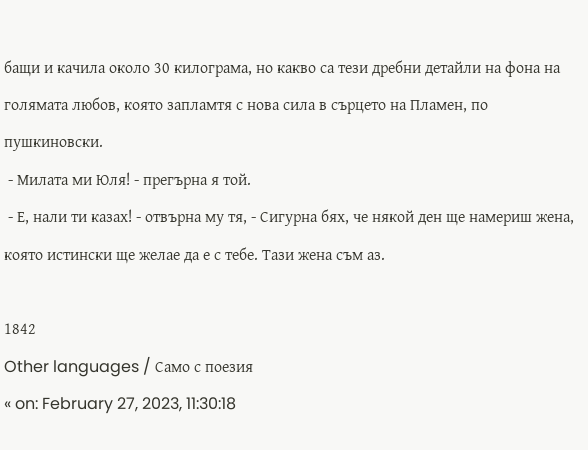бащи и качила около 30 килограма, но какво са тези дребни детайли на фона на голямата любов, която запламтя с нова сила в сърцето на Пламен, по пушкиновски.
 - Милата ми Юля! - прегърна я той.
 - Е, нали ти казах! - отвърна му тя, - Сигурна бях, че някой ден ще намериш жена, която истински ще желае да е с тебе. Тази жена съм аз.

1842
Other languages / Само с поезия
« on: February 27, 2023, 11:30:18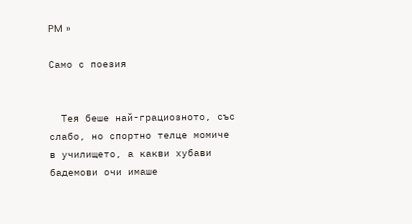PM »

Само с поезия


  Тея беше най-грациозното, със слабо, но спортно телце момиче в училището, а какви хубави бадемови очи имаше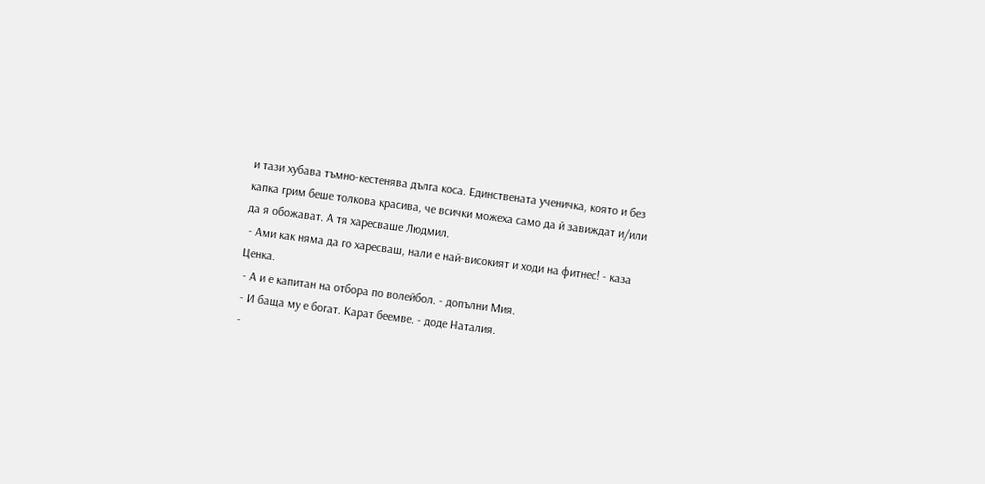и тази хубава тъмно-кестенява дълга коса. Единствената ученичка, която и без капка грим беше толкова красива, че всички можеха само да й завиждат и/или да я обожават. А тя харесваше Людмил.
 - Ами как няма да го харесваш, нали е най-високият и ходи на фитнес! - каза Ценка.
 - А и е капитан на отбора по волейбол. - допълни Мия.
 - И баща му е богат. Карат беемве. - доде Наталия.
 -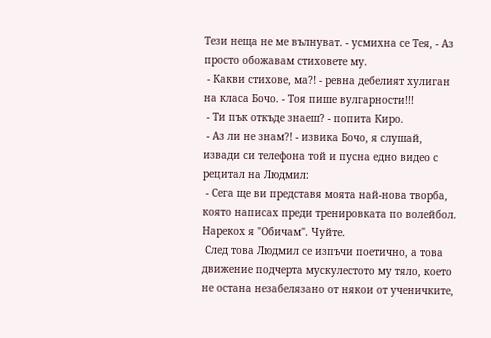Тези неща не ме вълнуват. - усмихна се Тея, - Аз просто обожавам стиховете му.
 - Какви стихове, ма?! - ревна дебелият хулиган на класа Бочо. - Тоя пише вулгарности!!!
 - Ти пък откъде знаеш? - попита Киро.
 - Аз ли не знам?! - извика Бочо, я слушай, извади си телефона той и пусна едно видео с рецитал на Людмил:
 - Сега ще ви представя моята най-нова творба, която написах преди тренировката по волейбол. Нарекох я "Обичам". Чуйте.
 След това Людмил се изпъчи поетично, а това движение подчерта мускулестото му тяло, което не остана незабелязано от някои от ученичките,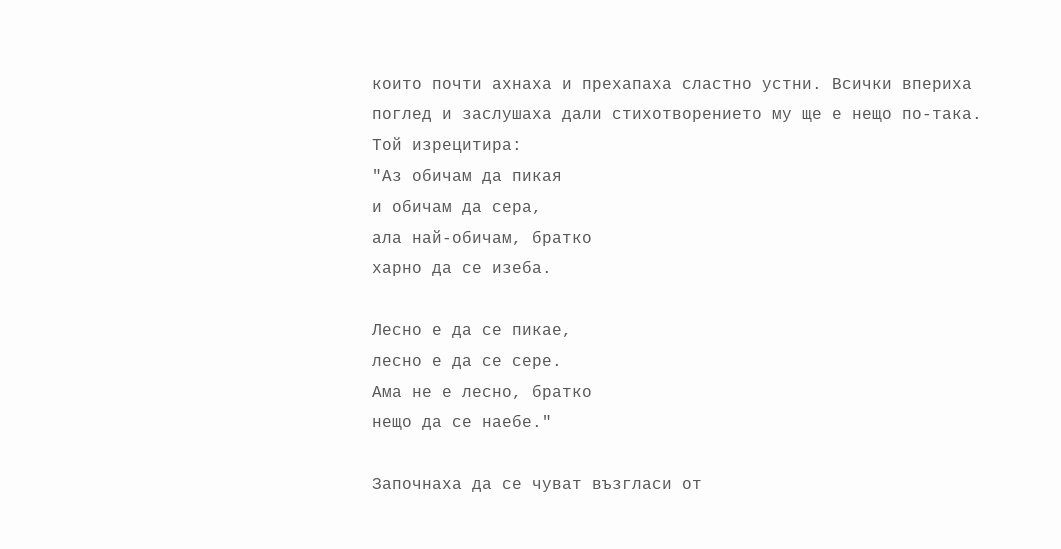които почти ахнаха и прехапаха сластно устни. Всички впериха поглед и заслушаха дали стихотворението му ще е нещо по-така. Той изрецитира:
"Аз обичам да пикая
и обичам да сера,
ала най-обичам, братко
харно да се изеба.

Лесно е да се пикае,
лесно е да се сере.
Ама не е лесно, братко
нещо да се наебе."

Започнаха да се чуват възгласи от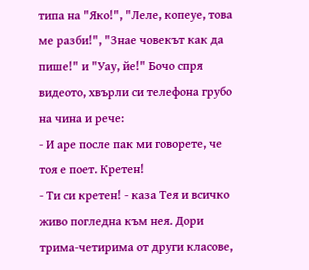типа на "Яко!", "Леле, копеуе, това ме разби!", "Знае човекът как да пише!" и "Уау, йе!" Бочо спря видеото, хвърли си телефона грубо на чина и рече:
- И аре после пак ми говорете, че тоя е поет. Кретен!
- Ти си кретен! - каза Тея и всичко живо погледна към нея. Дори трима-четирима от други класове,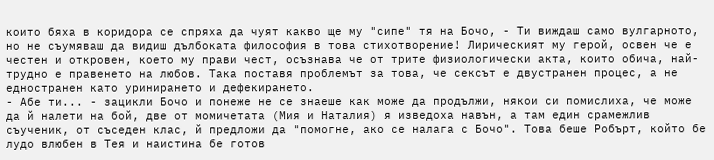които бяха в коридора се спряха да чуят какво ще му "сипе" тя на Бочо, - Ти виждаш само вулгарното, но не съумяваш да видиш дълбоката философия в това стихотворение! Лирическият му герой, освен че е честен и откровен, което му прави чест, осъзнава че от трите физиологически акта, които обича, най-трудно е правенето на любов. Така поставя проблемът за това, че сексът е двустранен процес, а не едностранен като уринирането и дефекирането.
- Абе ти... - зацикли Бочо и понеже не се знаеше как може да продължи, някои си помислиха, че може да й налети на бой, две от момичетата (Мия и Наталия) я изведоха навън, а там един срамежлив съученик, от съседен клас, й предложи да "помогне, ако се налага с Бочо". Това беше Робърт, който бе лудо влюбен в Тея и наистина бе готов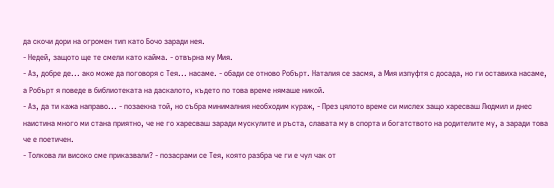да скочи дори на огромен тип като Бочо заради нея.
- Недей, защото ще те смели като кайма. - отвърна му Мия.
- Аз, добре де... ако може да поговоря с Тея... насаме. - обади се отново Робърт. Наталия се засмя, а Мия изпуфтя с досада, но ги оставиха насаме, а Робърт я поведе в библиотеката на даскалото, където по това време нямаше никой.
- Аз, да ти кажа направо... - позаекна той, но събра минималния необходим кураж, - През цялото време си мислех защо харесваш Людмил и днес наистина много ми стана приятно, че не го харесваш заради мускулите и ръста, славата му в спорта и богатството на родителите му, а заради това че е поетичен.
- Толкова ли високо сме приказвали? - позасрами се Тея, която разбра че ги е чул чак от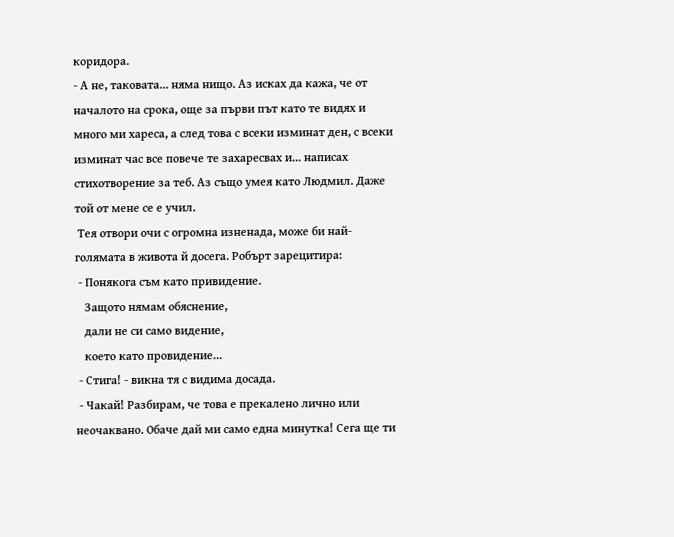коридора.
- А не, таковата... няма нищо. Аз исках да кажа, че от началото на срока, още за първи път като те видях и много ми хареса, а след това с всеки изминат ден, с всеки изминат час все повече те захаресвах и... написах стихотворение за теб. Аз също умея като Людмил. Даже той от мене се е учил.
 Тея отвори очи с огромна изненада, може би най-голямата в живота й досега. Робърт зарецитира:
 - Понякога съм като привидение.
   Защото нямам обяснение,
   дали не си само видение,
   което като провидение...
 - Стига! - викна тя с видима досада.
 - Чакай! Разбирам, че това е прекалено лично или неочаквано. Обаче дай ми само една минутка! Сега ще ти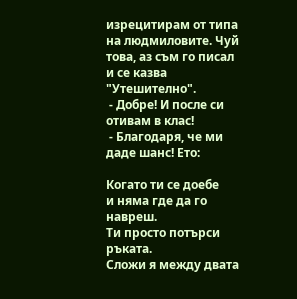изрецитирам от типа на людмиловите. Чуй това, аз съм го писал и се казва "Утешително".
 - Добре! И после си отивам в клас!
 - Благодаря, че ми даде шанс! Ето:

Когато ти се доебе
и няма где да го навреш.
Ти просто потърси ръката.
Сложи я между двата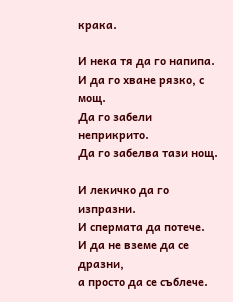крака.

И нека тя да го напипа.
И да го хване рязко, с мощ.
Да го забели неприкрито.
Да го забелва тази нощ.

И лекичко да го изпразни.
И спермата да потече.
И да не вземе да се дразни,
а просто да се съблече.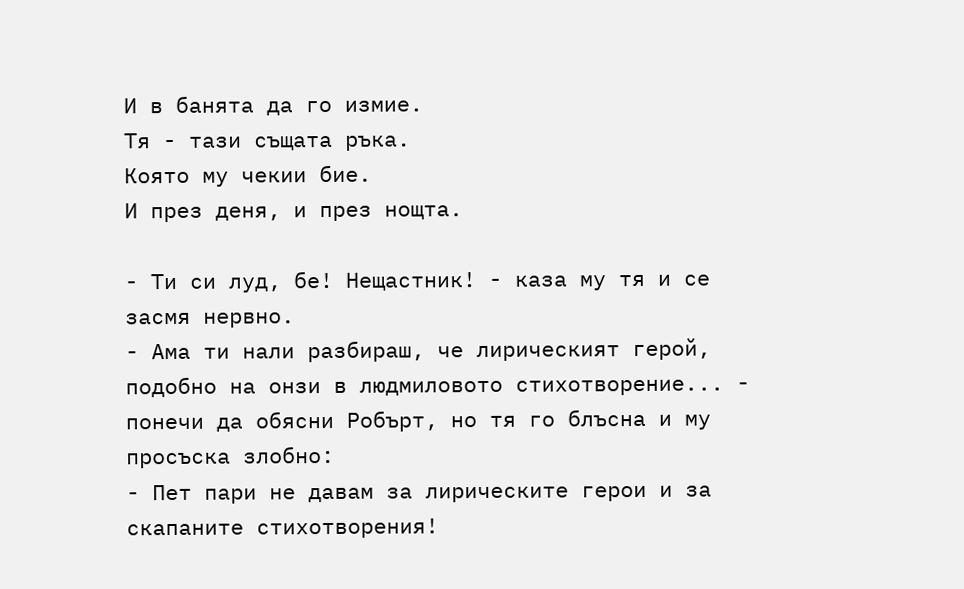И в банята да го измие.
Тя - тази същата ръка.
Която му чекии бие.
И през деня, и през нощта.

- Ти си луд, бе! Нещастник! - каза му тя и се засмя нервно.
- Ама ти нали разбираш, че лирическият герой, подобно на онзи в людмиловото стихотворение... - понечи да обясни Робърт, но тя го блъсна и му просъска злобно:
- Пет пари не давам за лирическите герои и за скапаните стихотворения!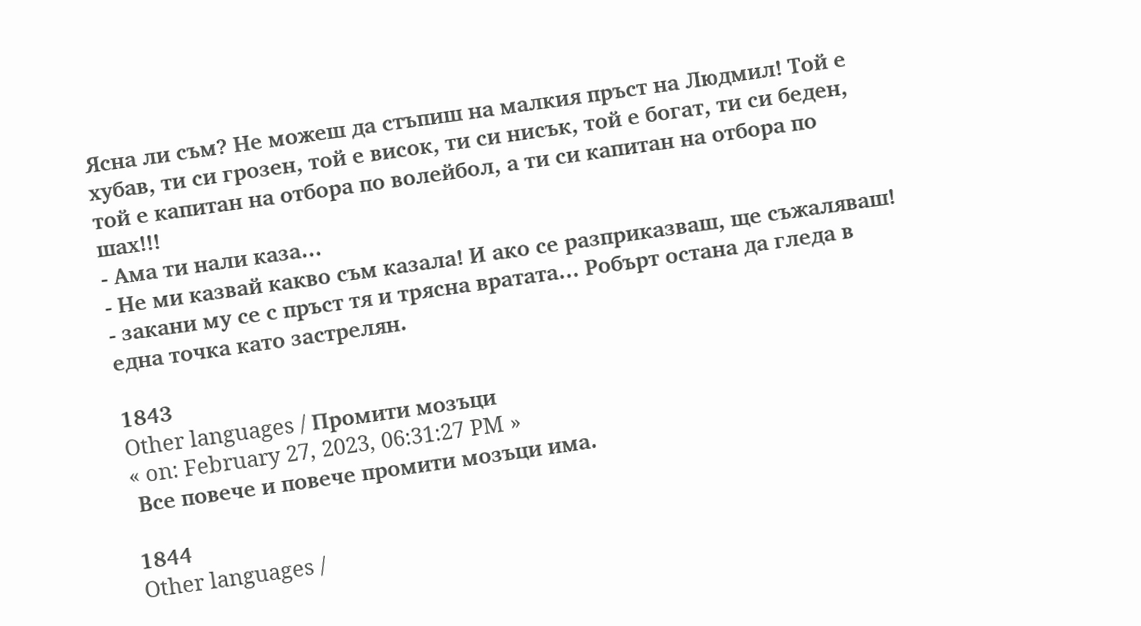Ясна ли съм? Не можеш да стъпиш на малкия пръст на Людмил! Той е хубав, ти си грозен, той е висок, ти си нисък, той е богат, ти си беден, той е капитан на отбора по волейбол, а ти си капитан на отбора по шах!!!
- Ама ти нали каза...
- Не ми казвай какво съм казала! И ако се разприказваш, ще съжаляваш! - закани му се с пръст тя и трясна вратата... Робърт остана да гледа в една точка като застрелян.

1843
Other languages / Промити мозъци
« on: February 27, 2023, 06:31:27 PM »
 Все повече и повече промити мозъци има.

1844
Other languages /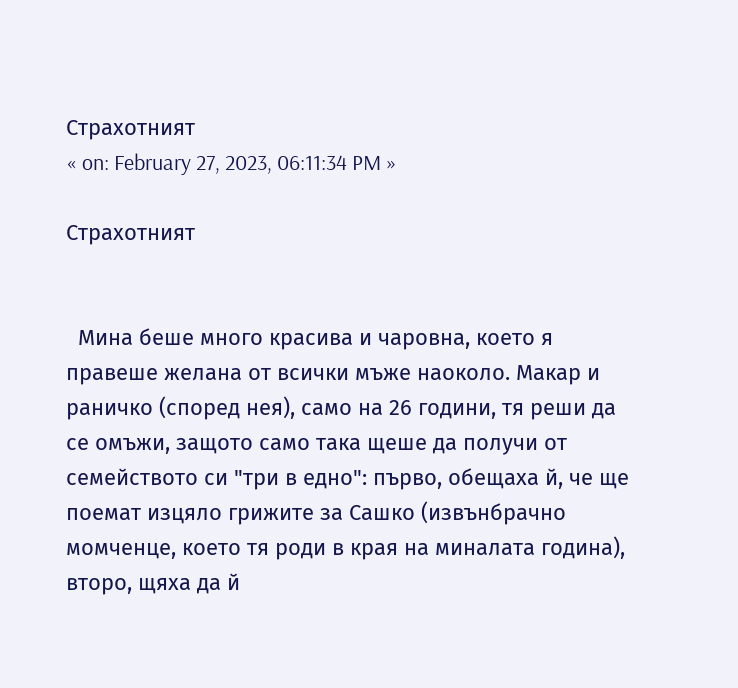Страхотният
« on: February 27, 2023, 06:11:34 PM »

Страхотният


  Мина беше много красива и чаровна, което я правеше желана от всички мъже наоколо. Макар и раничко (според нея), само на 26 години, тя реши да се омъжи, защото само така щеше да получи от семейството си "три в едно": първо, обещаха й, че ще поемат изцяло грижите за Сашко (извънбрачно момченце, което тя роди в края на миналата година), второ, щяха да й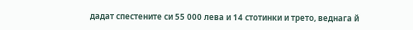дадат спестените си 55 000 лева и 14 стотинки и трето, веднага й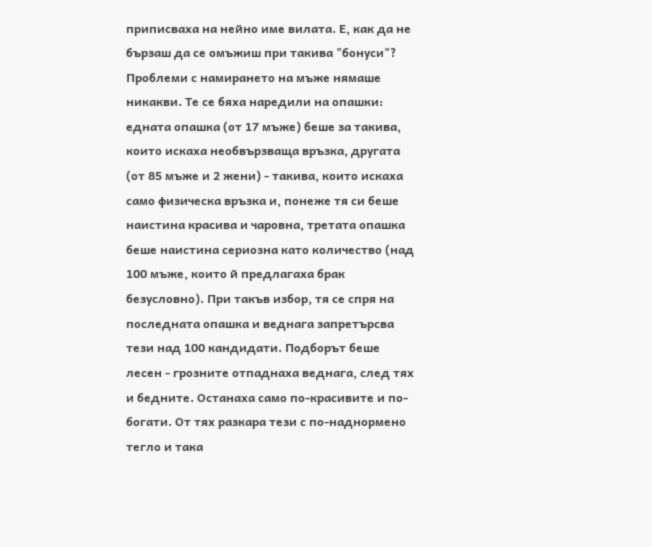приписваха на нейно име вилата. Е, как да не бързаш да се омъжиш при такива "бонуси"? Проблеми с намирането на мъже нямаше никакви. Те се бяха наредили на опашки: едната опашка (от 17 мъже) беше за такива, които искаха необвързваща връзка, другата (от 85 мъже и 2 жени) - такива, които искаха само физическа връзка и, понеже тя си беше наистина красива и чаровна, третата опашка беше наистина сериозна като количество (над 100 мъже, които й предлагаха брак безусловно). При такъв избор, тя се спря на последната опашка и веднага запретърсва тези над 100 кандидати. Подборът беше лесен - грозните отпаднаха веднага, след тях и бедните. Останаха само по-красивите и по-богати. От тях разкара тези с по-наднормено тегло и така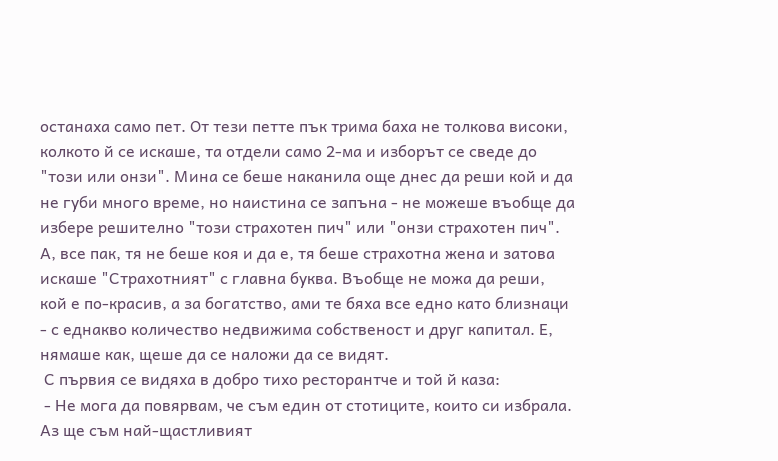останаха само пет. От тези петте пък трима баха не толкова високи, колкото й се искаше, та отдели само 2-ма и изборът се сведе до "този или онзи". Мина се беше наканила още днес да реши кой и да не губи много време, но наистина се запъна - не можеше въобще да избере решително "този страхотен пич" или "онзи страхотен пич". А, все пак, тя не беше коя и да е, тя беше страхотна жена и затова искаше "Страхотният" с главна буква. Въобще не можа да реши, кой е по-красив, а за богатство, ами те бяха все едно като близнаци - с еднакво количество недвижима собственост и друг капитал. Е, нямаше как, щеше да се наложи да се видят.
 С първия се видяха в добро тихо ресторантче и той й каза:
 - Не мога да повярвам, че съм един от стотиците, които си избрала. Аз ще съм най-щастливият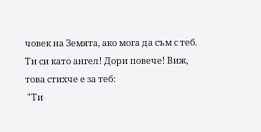човек на Земята, ако мога да съм с теб. Ти си като ангел! Дори повече! Виж, това стихче е за теб:
 "Ти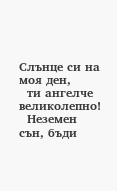Слънце си на моя ден,
  ти ангелче великолепно!
  Неземен сън, бъди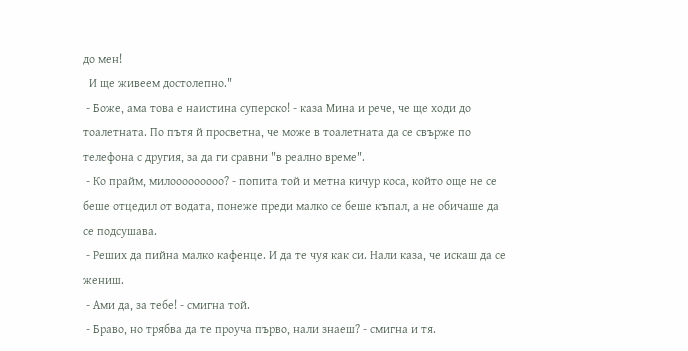до мен!
  И ще живеем достолепно."
 - Боже, ама това е наистина суперско! - каза Мина и рече, че ще ходи до тоалетната. По пътя й просветна, че може в тоалетната да се свърже по телефона с другия, за да ги сравни "в реално време".
 - Ко прайм, милооооооооо? - попита той и метна кичур коса, който още не се беше отцедил от водата, понеже преди малко се беше къпал, а не обичаше да се подсушава.
 - Реших да пийна малко кафенце. И да те чуя как си. Нали каза, че искаш да се жениш.
 - Ами да, за тебе! - смигна той.
 - Браво, но трябва да те проуча първо, нали знаеш? - смигна и тя.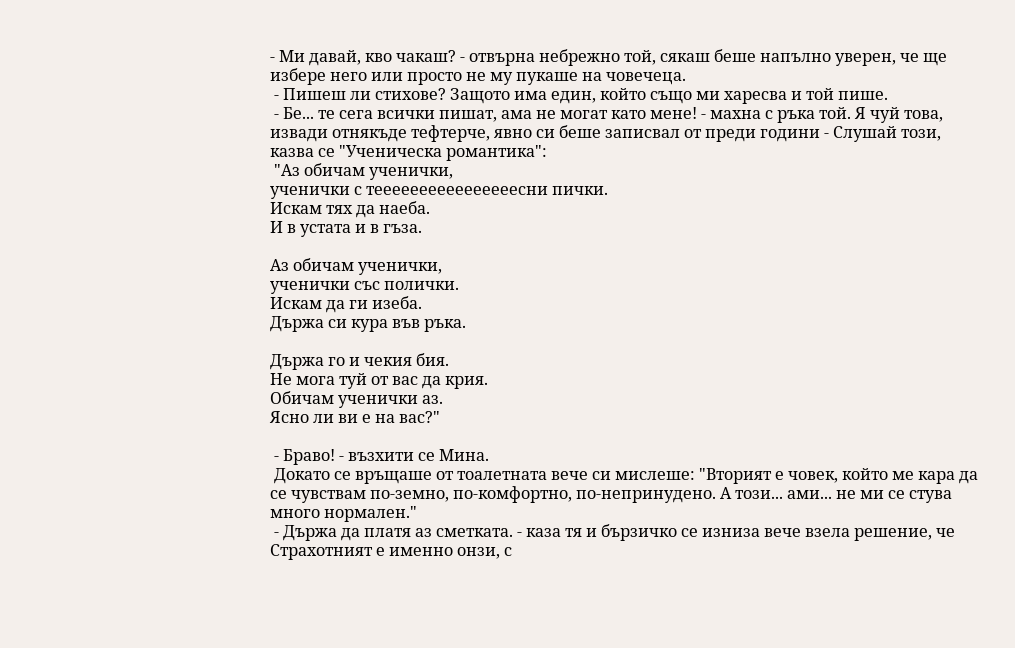- Ми давай, кво чакаш? - отвърна небрежно той, сякаш беше напълно уверен, че ще избере него или просто не му пукаше на човечеца.
 - Пишеш ли стихове? Защото има един, който също ми харесва и той пише.
 - Бе... те сега всички пишат, ама не могат като мене! - махна с ръка той. Я чуй това, извади отнякъде тефтерче, явно си беше записвал от преди години - Слушай този, казва се "Ученическа романтика":
 "Аз обичам ученички,
ученички с теееееееееееееееесни пички.
Искам тях да наеба.
И в устата и в гъза.

Аз обичам ученички,
ученички със полички.
Искам да ги изеба.
Държа си кура във ръка.

Държа го и чекия бия.
Не мога туй от вас да крия.
Обичам ученички аз.
Ясно ли ви е на вас?"

 - Браво! - възхити се Мина.
 Докато се връщаше от тоалетната вече си мислеше: "Вторият е човек, който ме кара да се чувствам по-земно, по-комфортно, по-непринудено. А този... ами... не ми се стува много нормален."
 - Държа да платя аз сметката. - каза тя и бързичко се изниза вече взела решение, че Страхотният е именно онзи, с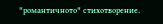"романтичното" стихотворение.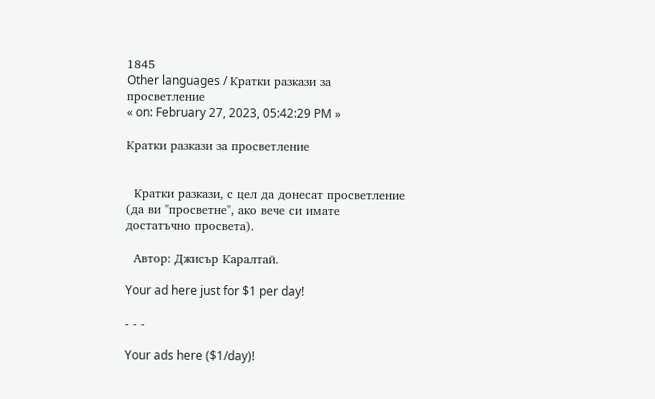1845
Other languages / Кратки разкази за просветление
« on: February 27, 2023, 05:42:29 PM »

Кратки разкази за просветление


  Кратки разкази, с цел да донесат просветление (да ви "просветне", ако вече си имате достатъчно просвета).

  Автор: Джисър Каралтай.

Your ad here just for $1 per day!

- - -

Your ads here ($1/day)!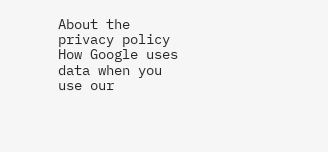About the privacy policy
How Google uses data when you use our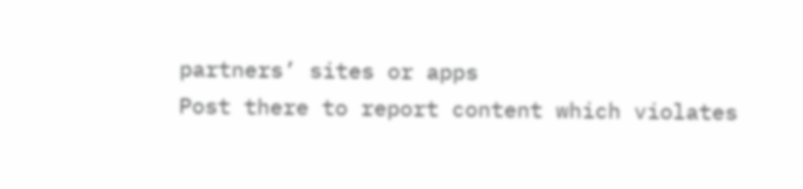partners’ sites or apps
Post there to report content which violates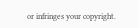or infringes your copyright.